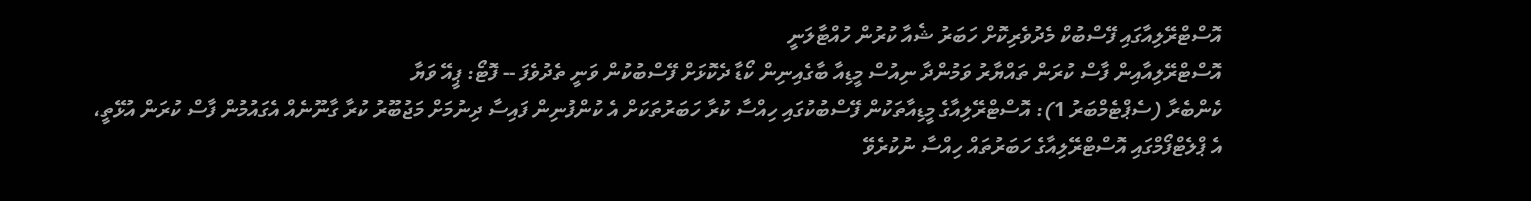އޮސްޓްރޭލިއާގައި ފޭސްބުކް މެދުވެރިކޮށް ހަބަރު ޝެއާ ކުރުން ހުއްޓާލަނީ
އޮސްޓްރޭލިއާއިން ފާސް ކުރަން ތައްޔާރު ވަމުންދާ ނިއުސް މީޑިއާ ބާގެއިނިން ކޯޑާ ދެކޮޅަށް ފޭސްބުކުން ވަނީ ތެދުވެފަ -- ފޮޓޯ: ޕީއޭ ވަޔާ
ކެންބެރާ (ސެޕްޓެމްބަރު 1): އޮސްޓްރޭލިއާގެ މީޑިއާތަކުން ފޭސްބުކުގައި ހިއްސާ ކުރާ ހަބަރުތަކަށް އެ ކުންފުނިން ފައިސާ ދިނުމަށް މަޖުބޫރު ކުރާ ގާނޫނެއް އެގައުމުން ފާސް ކުރަން އުޅޭތީ، އެ ޕްލެޓްފޯމްގައި އޮސްޓްރޭލިއާގެ ހަބަރުތައް ހިއްސާ ނުކުރެވޭ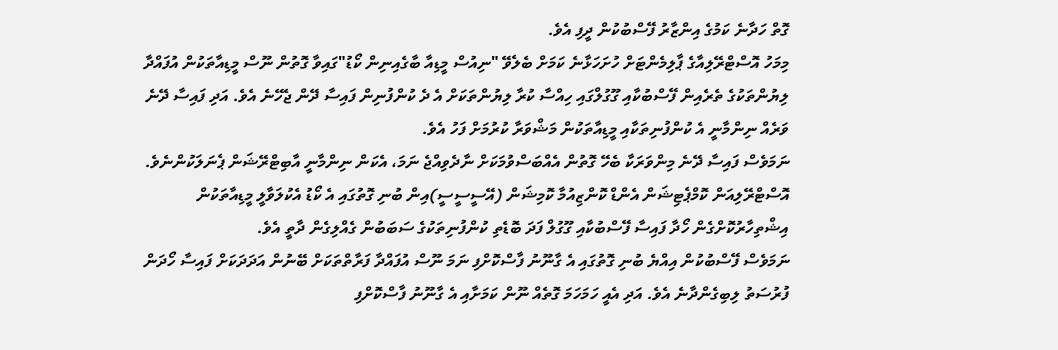ގޮތް ހަދާނެ ކަމުގެ އިންޒާރު ފޭސްބުކުން ދީފި އެވެ.
މިމަހު އޮސްޓްރޭލިއާގެ ޕާލިމެންޓަށް ހުށަހަޅާނެ ކަމަށް ބެލެވޭ "ނިއުސް މީޑިއާ ބާގެއިނިން ކޯޑު"ގައިވާ ގޮތުން ނޫސް މީޑިއާތަކުން އުފައްދާ ލިޔުންތަކުގެ ތެރެއިން ފޭސްބުކާއި ގޫގުލްގައި ހިއްސާ ކުރާ ލިޔުންތަކަށް އެ ދެ ކުންފުނިން ފައިސާ ދޭން ޖެހޭނެ އެވެ. އަދި ފައިސާ ދޭނެ ވަރެއް ނިންމާނީ އެ ކުންފުނިތަކާއި މީޑިއާތަކުން މަޝްވަރާ ކުރުމަށް ފަހު އެވެ.
ނަމަވެސް ފައިސާ ދޭނެ މިންވަރަކާ ބެހޭ ގޮތުން އެއްބަސްވުމަކަށް ނާދެވިއްޖެ ނަމަ، އެކަން ނިންމާނީ އާބިޓްރޭޝަން ޕެނަލަކުންނެވެ.
އޮސްޓްރޭލިއަން ކޮމްޕެޓިޝަން އެންޑް ކޮންޒިއުމާ ކޮމިޝަން (އޭސީސީސީ)އިން ބުނި ގޮތުގައި އެ ކޯޑު އެކުލަވާލީ މީޑިއާތަކުން އިޝްތިހާރުކޮށްގެން ހޯދާ ފައިސާ ފޭސްބުކާއި ގޫގުލް ފަދަ ބޮޑެތި ކުންފުނިތަކުގެ ސަބަބުން ގެއްލިގެން ދާތީ އެވެ.
ނަމަވެސް ފޭސްބުކުން އިއްޔެ ބުނި ގޮތުގައި އެ ގާނޫނު ފާސްކޮށްފި ނަމަ ނޫސް އުފައްދާ ފަރާތްތަކަށް ބޭނުން އަދަދަކަށް ފައިސާ ހޯދަން ފުރުސަތު ލިބިގެންދާނެ އެވެ. އަދި އެއީ ހަމަހަމަ ގޮތެއް ނޫން ކަމަށާއި އެ ގާނޫނު ފާސްކޮށްފި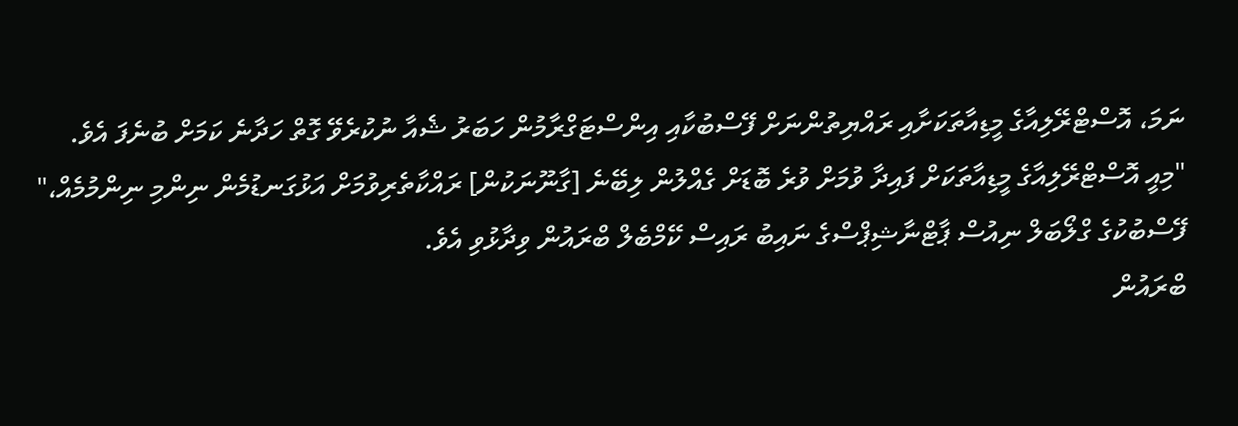ނަމަ، އޮސްޓްރޭލިއާގެ މީޑިއާތަކަށާއި ރައްޔިތުންނަށް ފޭސްބުކާއި އިންސްޓަގްރާމުން ހަބަރު ޝެއާ ނުކުރެވޭ ގޮތް ހަދާނެ ކަމަށް ބުނެފަ އެވެ.
"މިއީ އޮސްޓްރޭލިއާގެ މީޑިއާތަކަށް ފައިދާ ވުމަށް ވުރެ ބޮޑަށް ގެއްލުން ލިބޭނެ [ގާނޫނަކުން] ރައްކާތެރިވުމަށް އަޅުގަނޑުމެން ނިންމި ނިންމުމެއް،" ފޭސްބުކުގެ ގްލޯބަލް ނިއުސް ޕާޓްނާޝިޕްސްގެ ނައިބު ރައިސް ކޭމްބެލް ބްރައުން ވިދާޅުވި އެވެ.
ބްރައުން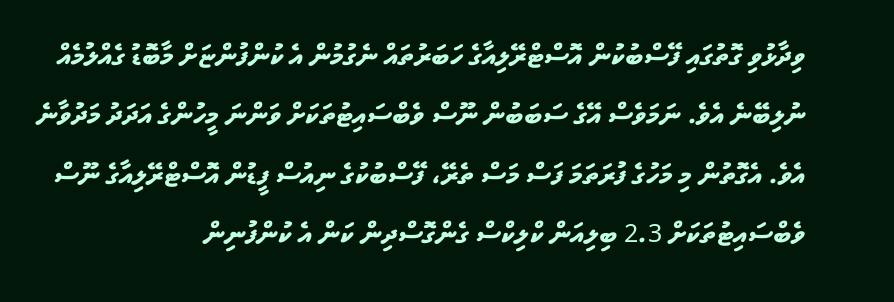ވިދާޅުވި ގޮތުގައި ފޭސްބުކުން އޮސްޓްރޭލިއާގެ ހަބަރުތައް ނެގުމުން އެ ކުންފުންޏަށް މާބޮޑު ގެއްލުމެއް ނުލިބޭނެ އެވެ. ނަމަވެސް އޭގެ ސަބަބުން ނޫސް ވެބްސައިޓުތަކަށް ވަންނަ މީހުންގެ އަދަދު މަދުވާނެ އެވެ. އެގޮތުން މި މަހުގެ ފުރަތަމަ ފަސް މަސް ތެރޭ، ފޭސްބުކުގެ ނިއުސް ފީޑުން އޮސްޓްރޭލިއާގެ ނޫސް ވެބްސައިޓުތަކަށް 2.3 ބިލިއަން ކްލިކްސް ގެންގޮސްދިން ކަން އެ ކުންފުނިން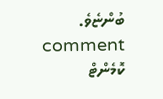ބުންޏެވެ.
comment ކޮމެންޓް